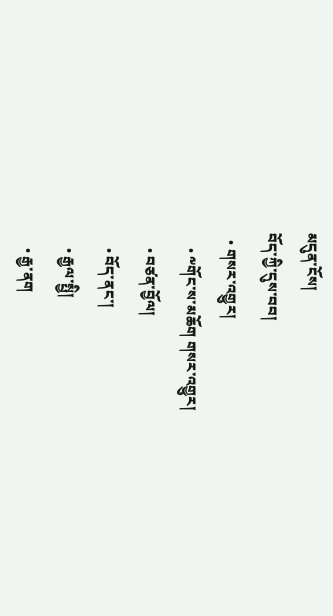མདུན་ངོས།
བོད་ཀྱི་དུས་བབ།
  • གསར་འགྱུར།
    • ༸གོང་ས་མཆོག གསར་འགྱུར།
    • བཙན་བྱོལ།
    • བོད་ནང་།
    • རྒྱལ་སྤྱི།
    • རྒྱ་ནག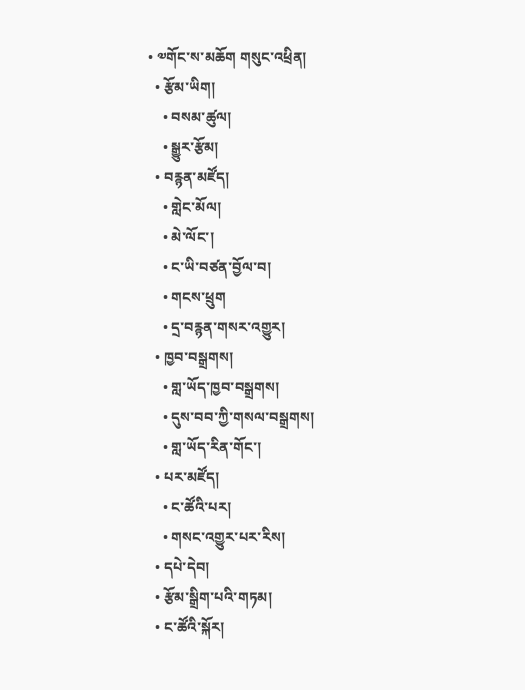• ༧གོང་ས་མཆོག གསུང་འཕྲིན།
  • རྩོམ་ཡིག།
    • བསམ་ཚུལ།
    • སྒྱུར་རྩོམ།
  • བརྙན་མཛོད།
    • གླེང་མོལ།
    • མེ་ལོང་།
    • ང་ཡི་བཙན་བྱོལ་བ།
    • གངས་ཕྲུག
    • དྲ་བརྙན་གསར་འགྱུར།
  • ཁྱབ་བསྒྲགས།
    • གླ་ཡོད་ཁྱབ་བསྒྲགས།
    • དུས་བབ་ཀྱི་གསལ་བསྒྲགས།
    • གླ་ཡོད་རིན་གོང་།
  • པར་མཛོད།
    • ང་ཚོའི་པར།
    • གསང་འགྱུར་པར་རིས།
  • དཔེ་དེབ།
  • རྩོམ་སྒྲིག་པའི་གཏམ།
  • ང་ཚོའི་སྐོར།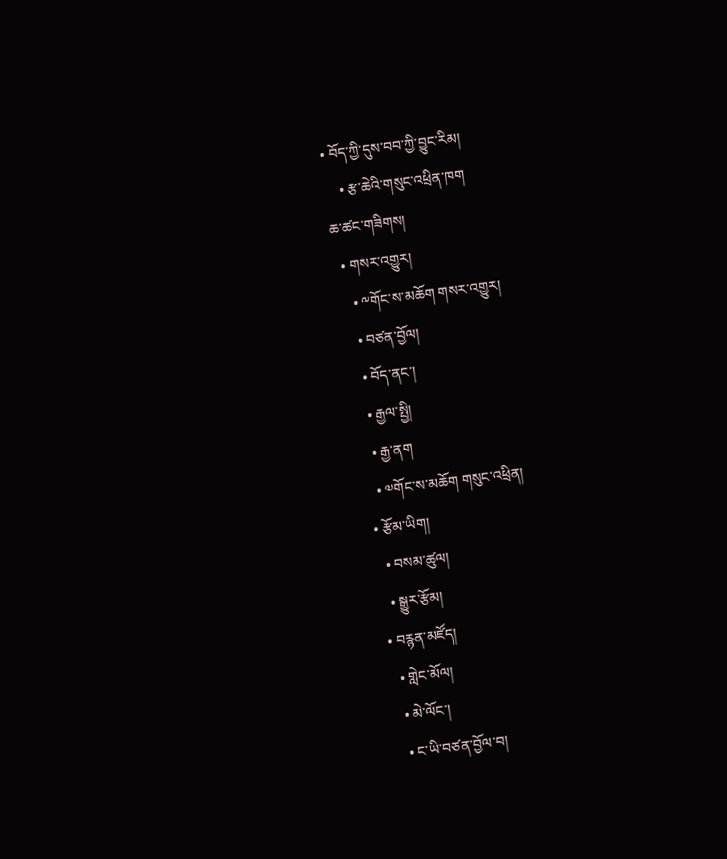• བོད་ཀྱི་དུས་བབ་ཀྱི་བྱུང་རིམ།
    • རྩ་ཆེའི་གསུང་འཕྲིན་ཁག
ཆ་ཚང་གཟིགས།
  • གསར་འགྱུར།
    • ༸གོང་ས་མཆོག གསར་འགྱུར།
    • བཙན་བྱོལ།
    • བོད་ནང་།
    • རྒྱལ་སྤྱི།
    • རྒྱ་ནག
    • ༧གོང་ས་མཆོག གསུང་འཕྲིན།
  • རྩོམ་ཡིག།
    • བསམ་ཚུལ།
    • སྒྱུར་རྩོམ།
  • བརྙན་མཛོད།
    • གླེང་མོལ།
    • མེ་ལོང་།
    • ང་ཡི་བཙན་བྱོལ་བ།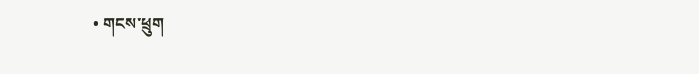• གངས་ཕྲུག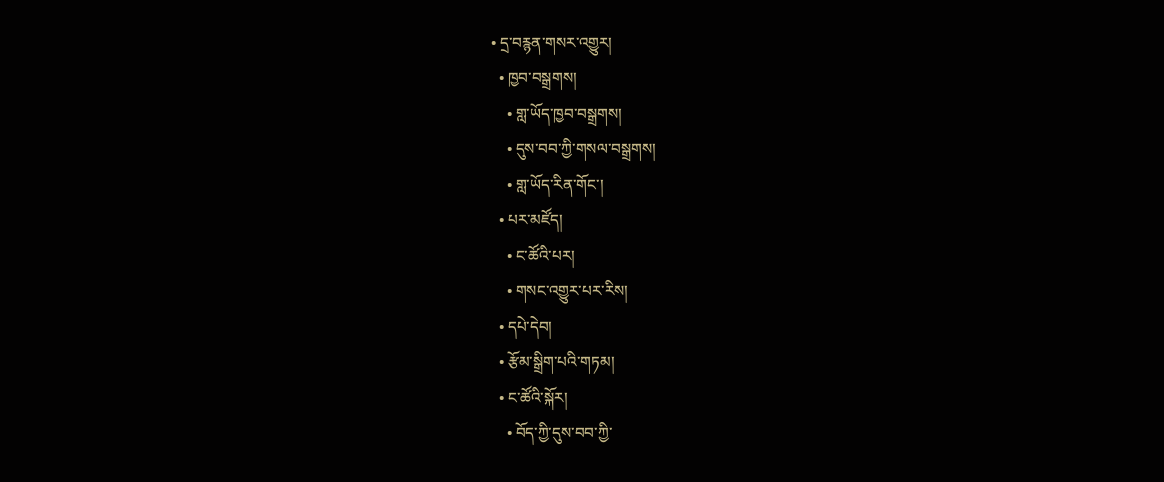• དྲ་བརྙན་གསར་འགྱུར།
  • ཁྱབ་བསྒྲགས།
    • གླ་ཡོད་ཁྱབ་བསྒྲགས།
    • དུས་བབ་ཀྱི་གསལ་བསྒྲགས།
    • གླ་ཡོད་རིན་གོང་།
  • པར་མཛོད།
    • ང་ཚོའི་པར།
    • གསང་འགྱུར་པར་རིས།
  • དཔེ་དེབ།
  • རྩོམ་སྒྲིག་པའི་གཏམ།
  • ང་ཚོའི་སྐོར།
    • བོད་ཀྱི་དུས་བབ་ཀྱི་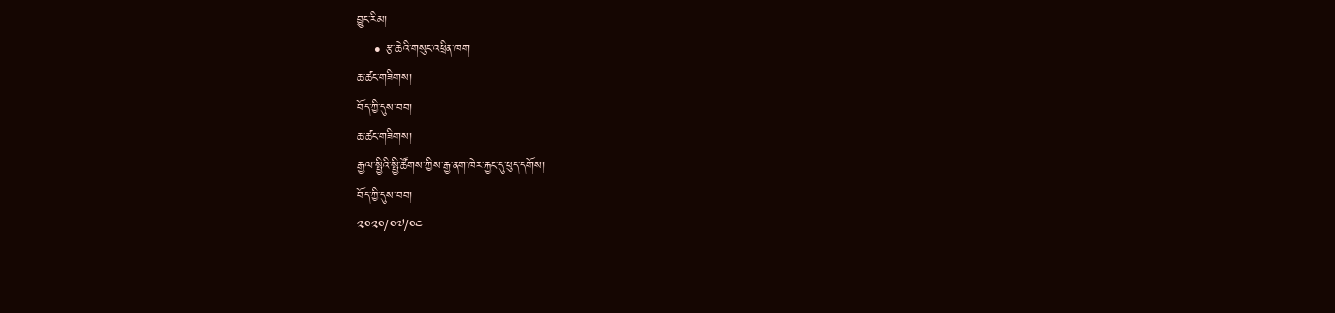བྱུང་རིམ།
    • རྩ་ཆེའི་གསུང་འཕྲིན་ཁག
ཆ་ཚང་གཟིགས།
བོད་ཀྱི་དུས་བབ།
ཆ་ཚང་གཟིགས།
རྒྱལ་སྤྱིའི་སྤྱི་ཚོགས་ཀྱིས་རྒྱ་ནག་ཁེར་རྐྱང་དུ་ཕུད་དགོས།
བོད་ཀྱི་དུས་བབ།
༢༠༢༠/༠༧/༠༤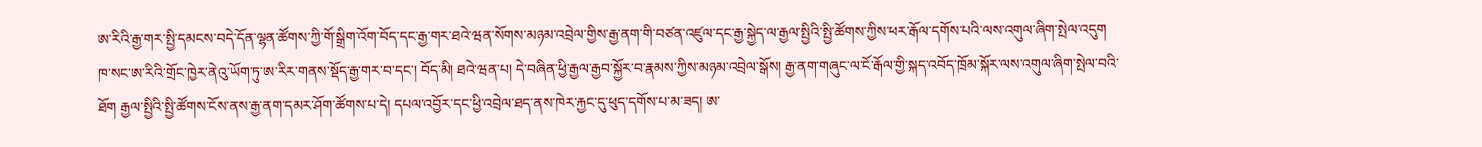ཨ་རིའི་རྒྱ་གར་སྤྱི་དམངས་བདེ་དོན་ལྷན་ཚོགས་ཀྱི་གོ་སྒྲིག་འོག་བོད་དང་རྒྱ་གར་ཐའེ་ཝན་སོགས་མཉམ་འབྲེལ་གྱིས་རྒྱ་ནག་གི་བཙན་འཛུལ་དང་རྒྱ་སྐྱེད་ལ་རྒྱལ་སྤྱིའི་སྤྱི་ཚོགས་ཀྱིས་ཕར་རྒོལ་དགོས་པའི་ལས་འགུལ་ཞིག་སྤེལ་འདུག
ཁ་སང་ཨ་རིའི་གྲོང་ཁྱེར་ནེའུ་ཡོག་ཏུ་ཨ་རིར་གནས་སྡོད་རྒྱ་གར་བ་དང་། བོད་མི། ཐའེ་ཝན་པ། དེ་བཞིན་ཕྱི་རྒྱལ་རྒྱབ་སྐྱོར་བ་རྣམས་ཀྱིས་མཉམ་འབྲེལ་སྒོས། རྒྱ་ནག་གཞུང་ལ་ངོ་རྒོལ་གྱི་སྐད་འབོད་ཁྲོམ་སྐོར་ལས་འགུལ་ཞིག་སྤེལ་བའི་ཐོག རྒྱལ་སྤྱིའི་སྤྱི་ཚོགས་ངོས་ནས་རྒྱ་ནག་དམར་ཤོག་ཚོགས་པ་དེ། དཔལ་འབྱོར་དང་ཕྱི་འབྲེལ་ཐད་ནས་ཁེར་རྐྱང་དུ་ཕུད་དགོས་པ་མ་ཟད། ཨ་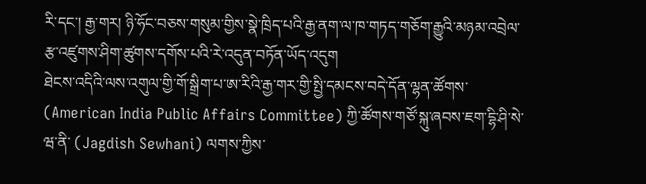རི་དང་། རྒྱ་གར། ཉི་ཧོང་བཅས་གསུམ་གྱིས་སྣེ་ཁྲིད་པའི་རྒྱ་ནག་ལ་ཁ་གཏད་གཅོག་རྒྱུའི་མཉམ་འབྲེལ་རྩ་འཛུགས་ཤིག་ཚུགས་དགོས་པའི་རེ་འདུན་བཏོན་ཡོད་འདུག
ཐེངས་འདིའི་ལས་འགུལ་གྱི་གོ་སྒྲིག་པ་ཨ་རིའི་རྒྱ་གར་གྱི་སྤྱི་དམངས་བདེ་དོན་ལྷན་ཚོགས་ (American India Public Affairs Committee) ཀྱི་ཚོགས་གཙོ་སྐུ་ཞབས་ཇག་དྷི་ཤི་སེ་ཝ་ནི་ (Jagdish Sewhani) ལགས་ཀྱིས་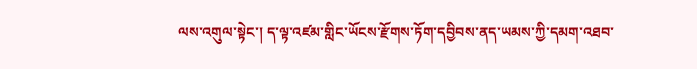ལས་འགུལ་སྟེང་། ད་ལྟ་འཛམ་གླིང་ཡོངས་རྫོགས་ཏོག་དབྱིབས་ནད་ཡམས་ཀྱི་དམག་འཐབ་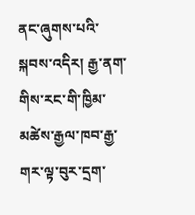ནང་ཞུགས་པའི་སྐབས་འདིར། རྒྱ་ནག་གིས་རང་གི་ཁྱིམ་མཚེས་རྒྱལ་ཁབ་རྒྱ་གར་ལྟ་བུར་དྲག་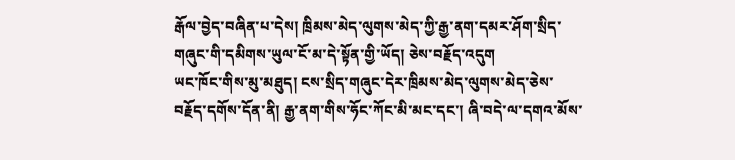རྒོལ་བྱེད་བཞིན་པ་དེས། ཁྲིམས་མེད་ལུགས་མེད་ཀྱི་རྒྱ་ནག་དམར་ཤོག་སྲིད་གཞུང་གི་དམིགས་ཡུལ་ངོ་མ་དེ་སྟོན་གྱི་ཡོད། ཅེས་བརྗོད་འདུག
ཡང་ཁོང་གིས་མུ་མཐུད། ངས་སྲིད་གཞུང་དེར་ཁྲིམས་མེད་ལུགས་མེད་ཅེས་བརྗོད་དགོས་དོན་ནི། རྒྱ་ནག་གིས་ཧོང་ཀོང་མི་མང་དང་། ཞི་བདེ་ལ་དགའ་མོས་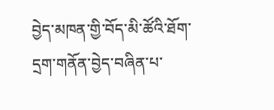བྱེད་མཁན་གྱི་བོད་མི་ཚོའི་ཐོག་དྲག་གནོན་བྱེད་བཞིན་པ་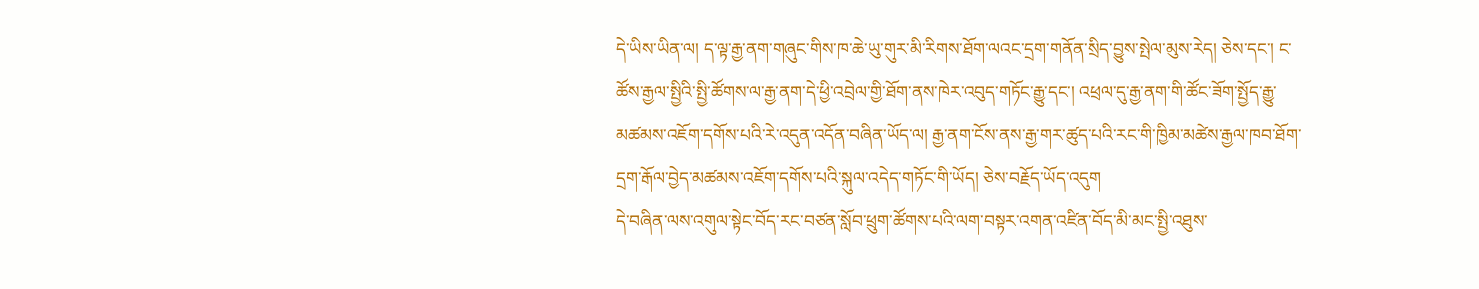དེ་ཡིས་ཡིན་ལ། ད་ལྟ་རྒྱ་ནག་གཞུང་གིས་ཁ་ཆེ་ཡུ་གུར་མི་རིགས་ཐོག་ལའང་དྲག་གནོན་སྲིད་བྱུས་སྤེལ་མུས་རེད། ཅེས་དང་། ང་ཚོས་རྒྱལ་སྤྱིའི་སྤྱི་ཚོགས་ལ་རྒྱ་ནག་དེ་ཕྱི་འབྲེལ་གྱི་ཐོག་ནས་ཁེར་འབུད་གཏོང་རྒྱུ་དང་། འཕྲལ་དུ་རྒྱ་ནག་གི་ཚོང་ཟོག་སྤྱོད་རྒྱུ་མཚམས་འཇོག་དགོས་པའི་རེ་འདུན་འདོན་བཞིན་ཡོད་ལ། རྒྱ་ནག་ངོས་ནས་རྒྱ་གར་ཚུད་པའི་རང་གི་ཁྱིམ་མཚེས་རྒྱལ་ཁབ་ཐོག་དྲག་རྒོལ་བྱེད་མཚམས་འཇོག་དགོས་པའི་སྐུལ་འདེད་གཏོང་གི་ཡོད། ཅེས་བརྗོད་ཡོད་འདུག
དེ་བཞིན་ལས་འགུལ་སྟེང་བོད་རང་བཙན་སློབ་ཕྲུག་ཚོགས་པའི་ལག་བསྟར་འགན་འཛིན་བོད་མི་མང་སྤྱི་འཐུས་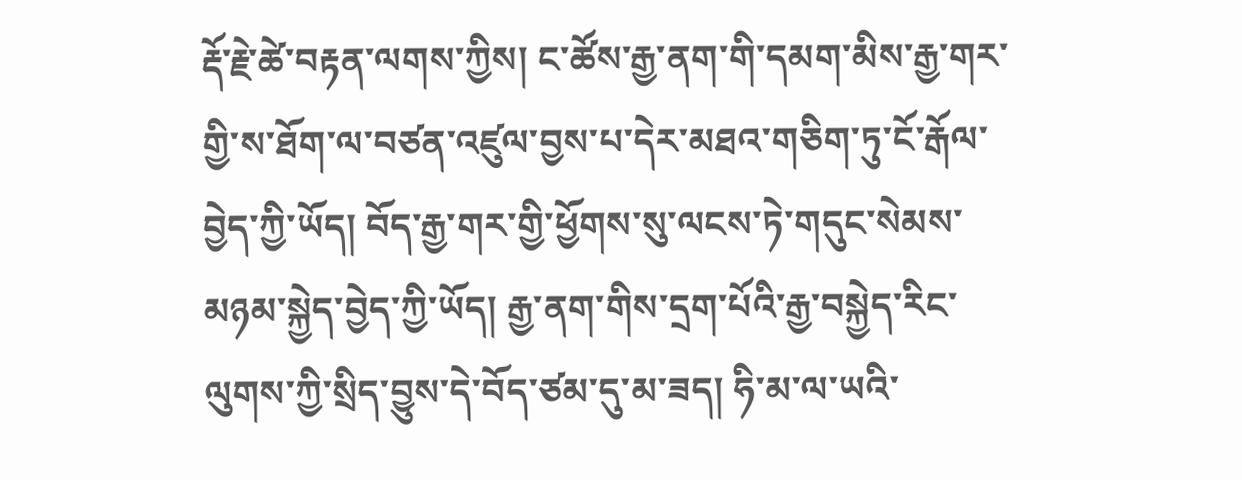རྡོ་རྗེ་ཚེ་བརྟན་ལགས་ཀྱིས། ང་ཚོས་རྒྱ་ནག་གི་དམག་མིས་རྒྱ་གར་གྱི་ས་ཐོག་ལ་བཙན་འཛུལ་བྱས་པ་དེར་མཐའ་གཅིག་ཏུ་ངོ་རྒོལ་བྱེད་ཀྱི་ཡོད། བོད་རྒྱ་གར་གྱི་ཕྱོགས་སུ་ལངས་ཏེ་གདུང་སེམས་མཉམ་སྐྱེད་བྱེད་ཀྱི་ཡོད། རྒྱ་ནག་གིས་དྲག་པོའི་རྒྱ་བསྐྱེད་རིང་ལུགས་ཀྱི་སྲིད་བྱུས་དེ་བོད་ཙམ་དུ་མ་ཟད། ཧི་མ་ལ་ཡའི་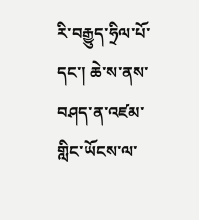རི་བརྒྱུད་ཧྲིལ་པོ་དང་། ཆེ་ས་ནས་བཤད་ན་འཛམ་གླིང་ཡོངས་ལ་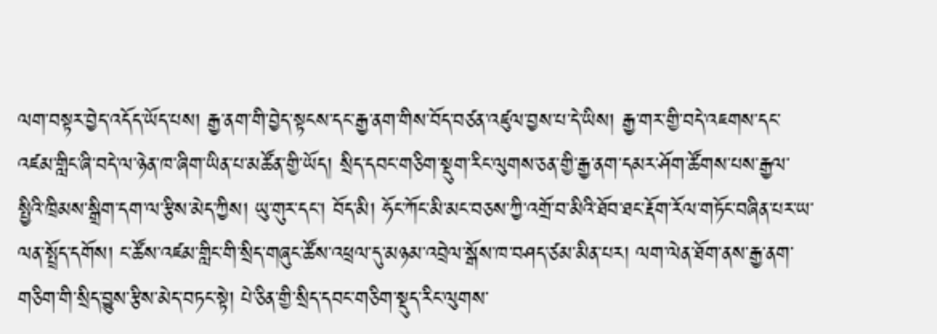ལག་བསྟར་བྱེད་འདོད་ཡོད་པས། རྒྱ་ནག་གི་བྱེད་སྟངས་དང་རྒྱ་ནག་གིས་བོད་བཙན་འཛུལ་བྱས་པ་དེ་ཡིས། རྒྱ་གར་གྱི་བདེ་འཇགས་དང་འཛམ་གླིང་ཞི་བདེ་ལ་ཉེན་ཁ་ཞིག་ཡིན་པ་མཚོན་གྱི་ཡོད། སྲིད་དབང་གཅིག་སྡུག་རིང་ལུགས་ཅན་གྱི་རྒྱ་ནག་དམར་ཤོག་ཚོགས་པས་རྒྱལ་སྤྱིའི་ཁྲིམས་སྒྲིག་དག་ལ་རྩིས་མེད་ཀྱིས། ཡུ་གུར་དང་། བོད་མི། ཧོང་ཀོང་མི་མང་བཅས་ཀྱི་འགྲོ་བ་མིའི་ཐོབ་ཐང་རྡོག་རོལ་གཏོང་བཞིན་པར་ཡ་ལན་སྤྲོད་དགོས། ང་ཚོས་འཛམ་གླིང་གི་སྲིད་གཞུང་ཚོས་འཕྲལ་དུ་མཉམ་འབྲེལ་སྒོས་ཁ་བཤད་ཙམ་མིན་པར། ལག་ལེན་ཐོག་ནས་རྒྱ་ནག་གཅིག་གི་སྲིད་བྱུས་རྩིས་མེད་བཏང་སྟེ། པེ་ཅིན་གྱི་སྲིད་དབང་གཅིག་སྡུད་རིང་ལུགས་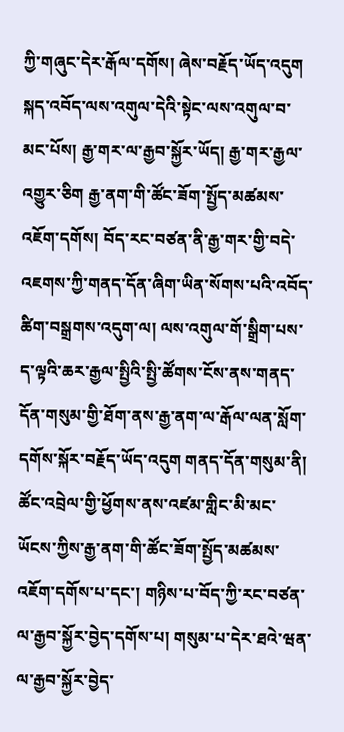ཀྱི་གཞུང་དེར་རྒོལ་དགོས། ཞེས་བརྗོད་ཡོད་འདུག
སྐད་འབོད་ལས་འགུལ་དེའི་སྟེང་ལས་འགུལ་བ་མང་པོས། རྒྱ་གར་ལ་རྒྱབ་སྐྱོར་ཡོད། རྒྱ་གར་རྒྱལ་འགྱུར་ཅིག རྒྱ་ནག་གི་ཚོང་ཟོག་སྤྱོད་མཚམས་འཇོག་དགོས། བོད་རང་བཙན་ནི་རྒྱ་གར་གྱི་བདེ་འཇགས་ཀྱི་གནད་དོན་ཞིག་ཡིན་སོགས་པའི་འབོད་ཚིག་བསྒྲགས་འདུག་ལ། ལས་འགུལ་གོ་སྒྲིག་པས་ད་ལྟའི་ཆར་རྒྱལ་སྤྱིའི་སྤྱི་ཚོགས་ངོས་ནས་གནད་དོན་གསུམ་གྱི་ཐོག་ནས་རྒྱ་ནག་ལ་རྒོལ་ལན་སློག་དགོས་སྐོར་བརྗོད་ཡོད་འདུག གནད་དོན་གསུམ་ནི། ཚོང་འབྲེལ་གྱི་ཕྱོགས་ནས་འཛམ་གླིང་མི་མང་ཡོངས་ཀྱིས་རྒྱ་ནག་གི་ཚོང་ཟོག་སྤྱོད་མཚམས་འཇོག་དགོས་པ་དང་། གཉིས་པ་བོད་ཀྱི་རང་བཙན་ལ་རྒྱབ་སྐྱོར་བྱེད་དགོས་པ། གསུམ་པ་དེར་ཐའེ་ཝན་ལ་རྒྱབ་སྐྱོར་བྱེད་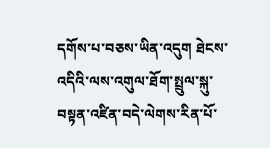དགོས་པ་བཅས་ཡིན་འདུག ཐེངས་འདིའི་ལས་འགུལ་ཐོག་སྤྲུལ་སྐུ་བསྟན་འཛིན་བདེ་ལེགས་རིན་པོ་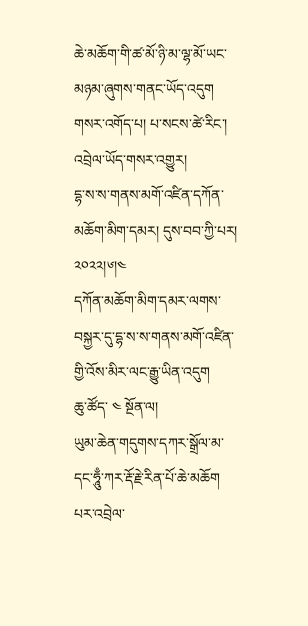ཆེ་མཆོག་གི་ཚ་མོ་ཉི་མ་ལྷ་མོ་ཡང་མཉམ་ཞུགས་གནང་ཡོད་འདུག
གསར་འགོད་པ། པ་སངས་ཚེ་རིང་།
འབྲེལ་ཡོད་གསར་འགྱུར།
དྷ་ས་ས་གནས་མགོ་འཛིན་དཀོན་མཆོག་མིག་དམར། དུས་བབ་ཀྱི་པར། ༢༠༢༢།༦།༤
དཀོན་མཆོག་མིག་དམར་ལགས་བསྐྱར་དུ་དྷ་ས་ས་གནས་མགོ་འཛིན་གྱི་འོས་མིར་ལང་རྒྱུ་ཡིན་འདུག
ཆུ་ཚོད་ ༤ སྔོན་ལ།
ཡུམ་ཆེན་གདུགས་དཀར་སྒྲོལ་མ་དང་ཧཱུྃ་ཀར་རྡོ་རྗེ་རིན་པོ་ཆེ་མཆོག པར་འབྲེལ་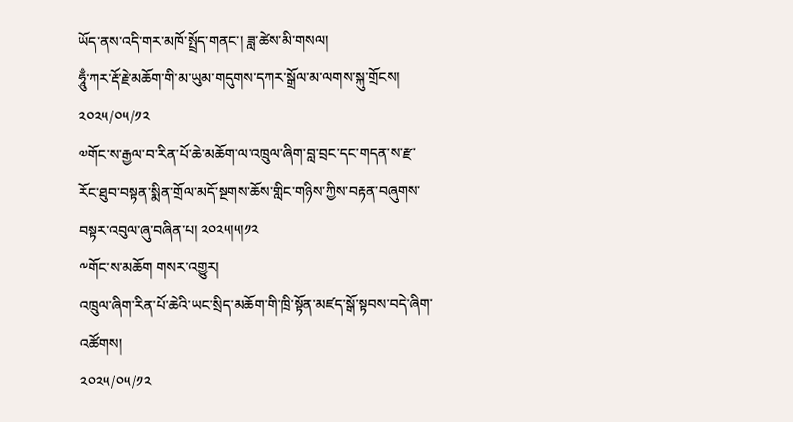ཡོད་ནས་འདི་གར་མཁོ་སྤྲོད་གནང་། ཟླ་ཚེས་མི་གསལ།
ཧཱུྃ་ཀར་རྡོ་རྗེ་མཆོག་གི་མ་ཡུམ་གདུགས་དཀར་སྒྲོལ་མ་ལགས་སྐུ་གྲོངས།
༢༠༢༥/༠༥/༡༢
༧གོང་ས་རྒྱལ་བ་རིན་པོ་ཆེ་མཆོག་ལ་འཁྲུལ་ཞིག་བླ་བྲང་དང་གདན་ས་རྫ་རོང་ཐུབ་བསྟན་སྨིན་གྲོལ་མདོ་སྔགས་ཆོས་གླིང་གཉིས་ཀྱིས་བརྟན་བཞུགས་བསྟར་འབུལ་ཞུ་བཞིན་པ། ༢༠༢༥།༥།༡༢
༸གོང་ས་མཆོག གསར་འགྱུར།
འཁྲུལ་ཞིག་རིན་པོ་ཆེའི་ཡང་སྲིད་མཆོག་གི་ཁྲི་སྟོན་མཛད་སྒོ་སྟབས་བདེ་ཞིག་འཚོགས།
༢༠༢༥/༠༥/༡༢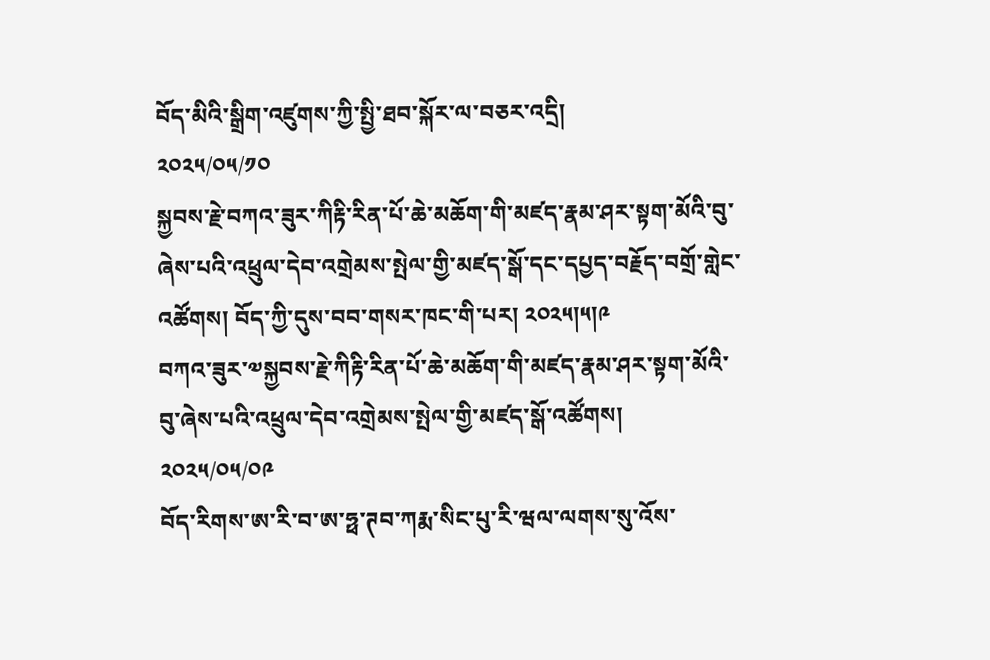བོད་མིའི་སྒྲིག་འཛུགས་ཀྱི་སྤྱི་ཐབ་སྐོར་ལ་བཅར་འདྲི།
༢༠༢༥/༠༥/༡༠
སྐྱབས་རྗེ་བཀའ་ཟུར་ཀིརྟི་རིན་པོ་ཆེ་མཆོག་གི་མཛད་རྣམ་ཤར་སྟག་མོའི་བུ་ཞེས་པའི་འཕྲུལ་དེབ་འགྲེམས་སྤེལ་གྱི་མཛད་སྒོ་དང་དཔྱད་བརྗོད་བགྲོ་གླེང་འཚོགས། བོད་ཀྱི་དུས་བབ་གསར་ཁང་གི་པར། ༢༠༢༥།༥།༩
བཀའ་ཟུར་༧སྐྱབས་རྗེ་ཀིརྟི་རིན་པོ་ཆེ་མཆོག་གི་མཛད་རྣམ་ཤར་སྟག་མོའི་བུ་ཞེས་པའི་འཕྲུལ་དེབ་འགྲེམས་སྤེལ་གྱི་མཛད་སྒོ་འཚོགས།
༢༠༢༥/༠༥/༠༩
བོད་རིགས་ཨ་རི་བ་ཨ་ཧྥ་ཊབ་ཀརྨ་སིང་པུ་རི་ཝལ་ལགས་སུ་འོས་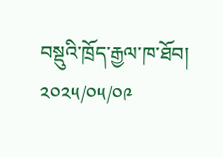བསྡུའི་ཁྲོད་རྒྱལ་ཁ་ཐོབ།
༢༠༢༥/༠༥/༠༩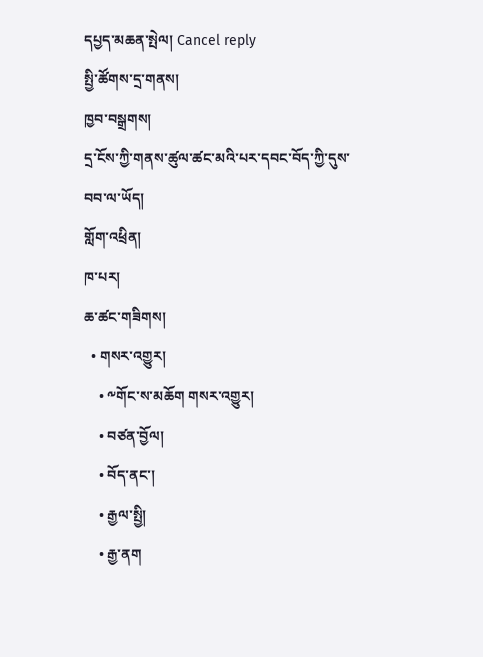དཔྱད་མཆན་སྤེལ། Cancel reply
སྤྱི་ཚོགས་དྲ་གནས།
ཁྱབ་བསྒྲགས།
དྲ་ངོས་ཀྱི་གནས་ཚུལ་ཚང་མའི་པར་དབང་བོད་ཀྱི་དུས་བབ་ལ་ཡོད།
གློག་འཕྲིན།
ཁ་པར།
ཆ་ཚང་གཟིགས།
  • གསར་འགྱུར།
    • ༸གོང་ས་མཆོག གསར་འགྱུར།
    • བཙན་བྱོལ།
    • བོད་ནང་།
    • རྒྱལ་སྤྱི།
    • རྒྱ་ནག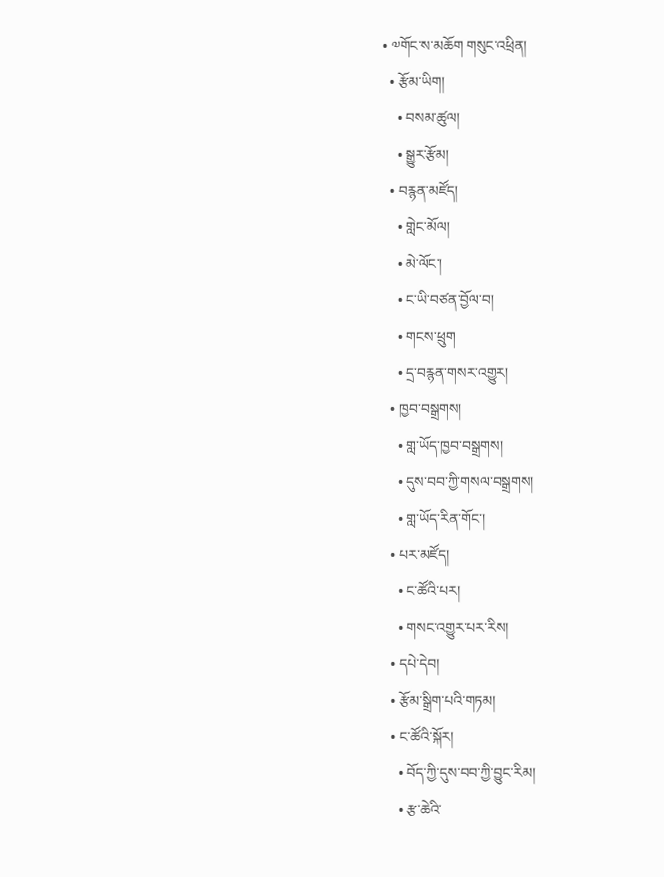• ༧གོང་ས་མཆོག གསུང་འཕྲིན།
  • རྩོམ་ཡིག།
    • བསམ་ཚུལ།
    • སྒྱུར་རྩོམ།
  • བརྙན་མཛོད།
    • གླེང་མོལ།
    • མེ་ལོང་།
    • ང་ཡི་བཙན་བྱོལ་བ།
    • གངས་ཕྲུག
    • དྲ་བརྙན་གསར་འགྱུར།
  • ཁྱབ་བསྒྲགས།
    • གླ་ཡོད་ཁྱབ་བསྒྲགས།
    • དུས་བབ་ཀྱི་གསལ་བསྒྲགས།
    • གླ་ཡོད་རིན་གོང་།
  • པར་མཛོད།
    • ང་ཚོའི་པར།
    • གསང་འགྱུར་པར་རིས།
  • དཔེ་དེབ།
  • རྩོམ་སྒྲིག་པའི་གཏམ།
  • ང་ཚོའི་སྐོར།
    • བོད་ཀྱི་དུས་བབ་ཀྱི་བྱུང་རིམ།
    • རྩ་ཆེའི་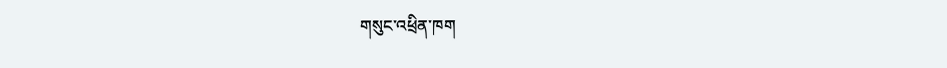གསུང་འཕྲིན་ཁག